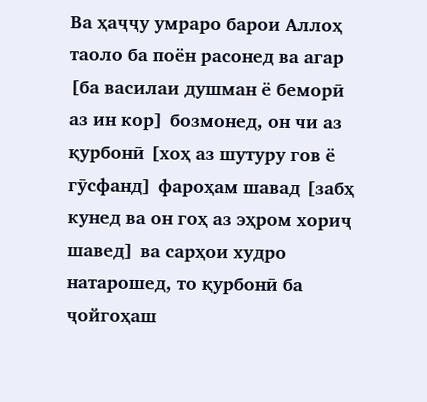Ва ҳаҷҷу умраро барои Аллоҳ таоло ба поён расонед ва агар [ба василаи душман ё беморӣ аз ин кор] бозмонед, он чи аз қурбонӣ [хоҳ аз шутуру гов ё гӯсфанд] фароҳам шавад [забҳ кунед ва он гоҳ аз эҳром хориҷ шавед] ва сарҳои худро натарошед, то қурбонӣ ба ҷойгоҳаш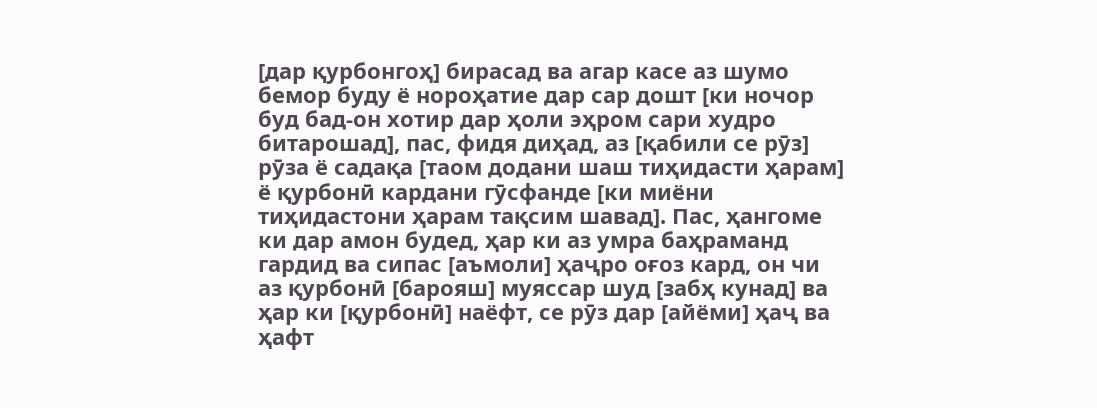[дар қурбонгоҳ] бирасад ва агар касе аз шумо бемор буду ё нороҳатие дар сар дошт [ки ночор буд бад-он хотир дар ҳоли эҳром сари худро битарошад], пас, фидя диҳад, аз [қабили се рӯз] рӯза ё садақа [таом додани шаш тиҳидасти ҳарам] ё қурбонӣ кардани гӯсфанде [ки миёни тиҳидастони ҳарам тақсим шавад]. Пас, ҳангоме ки дар амон будед, ҳар ки аз умра баҳраманд гардид ва сипас [аъмоли] ҳаҷро оғоз кард, он чи аз қурбонӣ [барояш] муяссар шуд [забҳ кунад] ва ҳар ки [қурбонӣ] наёфт, се рӯз дар [айёми] ҳаҷ ва ҳафт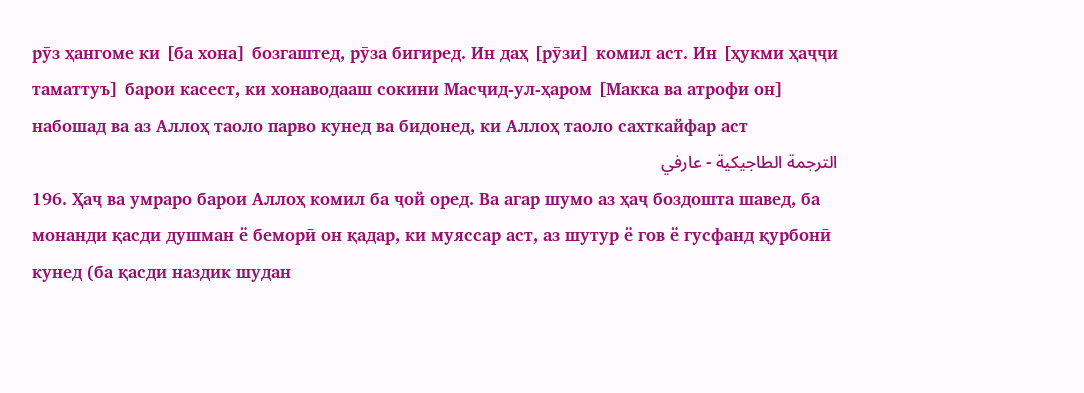рӯз ҳангоме ки [ба хона] бозгаштед, рӯза бигиред. Ин даҳ [рӯзи] комил аст. Ин [ҳукми ҳаҷҷи таматтуъ] барои касест, ки хонаводааш сокини Масҷид-ул-ҳаром [Макка ва атрофи он] набошад ва аз Аллоҳ таоло парво кунед ва бидонед, ки Аллоҳ таоло сахткайфар аст
الترجمة الطاجيكية - عارفي
196. Ҳаҷ ва умраро барои Аллоҳ комил ба ҷой оред. Ва агар шумо аз ҳаҷ боздошта шавед, ба монанди қасди душман ё беморӣ он қадар, ки муяссар аст, аз шутур ё гов ё гусфанд қурбонӣ кунед (ба қасди наздик шудан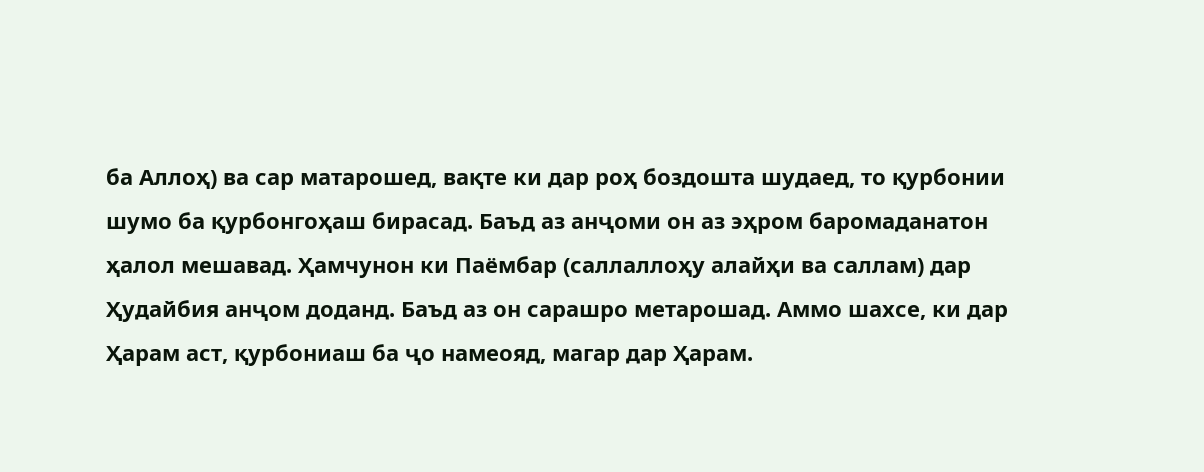ба Аллоҳ) ва сар матарошед, вақте ки дар роҳ боздошта шудаед, то қурбонии шумо ба қурбонгоҳаш бирасад. Баъд аз анҷоми он аз эҳром баромаданатон ҳалол мешавад. Ҳамчунон ки Паёмбар (саллаллоҳу алайҳи ва саллам) дар Ҳудайбия анҷом доданд. Баъд аз он сарашро метарошад. Аммо шахсе, ки дар Ҳарам аст, қурбониаш ба ҷо намеояд, магар дар Ҳарам.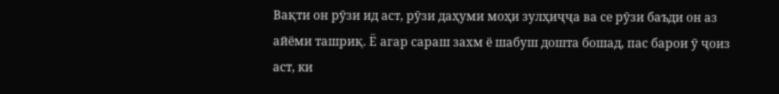Вақти он рӯзи ид аст, рӯзи даҳуми моҳи зулҳиҷҷа ва се рӯзи баъди он аз айёми ташриқ. Ё агар сараш захм ё шабуш дошта бошад, пас барои ӯ ҷоиз аст, ки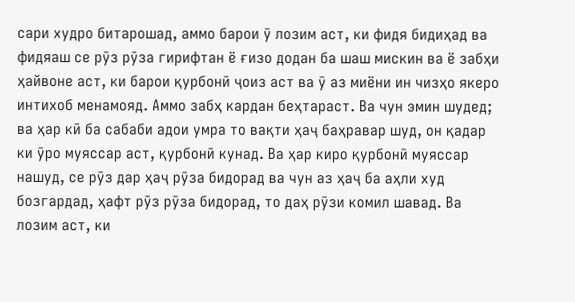сари худро битарошад, аммо барои ӯ лозим аст, ки фидя бидиҳад ва фидяаш се рӯз рӯза гирифтан ё ғизо додан ба шаш мискин ва ё забҳи ҳайвоне аст, ки барои қурбонӣ ҷоиз аст ва ӯ аз миёни ин чизҳо якеро интихоб менамояд. Аммо забҳ кардан беҳтараст. Ва чун эмин шудед; ва ҳар кӣ ба сабаби адои умра то вақти ҳаҷ баҳравар шуд, он қадар ки ӯро муяссар аст, қурбонӣ кунад. Ва ҳар киро қурбонӣ муяссар нашуд, се рӯз дар ҳаҷ рӯза бидорад ва чун аз ҳаҷ ба аҳли худ бозгардад, ҳафт рӯз рӯза бидорад, то даҳ рӯзи комил шавад. Ва лозим аст, ки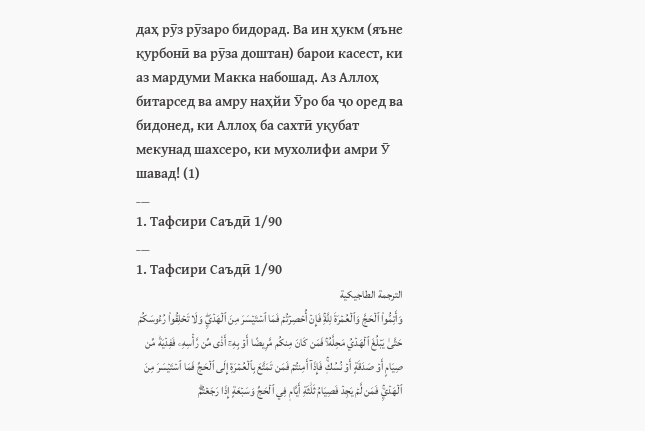даҳ рӯз рӯзаро бидорад. Ва ин ҳукм (яъне қурбонӣ ва рӯза доштан) барои касест, ки аз мардуми Макка набошад. Аз Аллоҳ битарсед ва амру наҳйи Ӯро ба ҷо оред ва бидонед, ки Аллоҳ ба сахтӣ уқубат мекунад шахсеро, ки мухолифи амри Ӯ шавад! (1)
___
1. Тафсири Саъдӣ 1/90
___
1. Тафсири Саъдӣ 1/90
الترجمة الطاجيكية
وَأَتِمُّواْ ٱلۡحَجَّ وَٱلۡعُمۡرَةَ لِلَّهِۚ فَإِنۡ أُحۡصِرۡتُمۡ فَمَا ٱسۡتَيۡسَرَ مِنَ ٱلۡهَدۡيِۖ وَلَا تَحۡلِقُواْ رُءُوسَكُمۡ حَتَّىٰ يَبۡلُغَ ٱلۡهَدۡيُ مَحِلَّهُۥۚ فَمَن كَانَ مِنكُم مَّرِيضًا أَوۡ بِهِۦٓ أَذٗى مِّن رَّأۡسِهِۦ فَفِدۡيَةٞ مِّن صِيَامٍ أَوۡ صَدَقَةٍ أَوۡ نُسُكٖۚ فَإِذَآ أَمِنتُمۡ فَمَن تَمَتَّعَ بِٱلۡعُمۡرَةِ إِلَى ٱلۡحَجِّ فَمَا ٱسۡتَيۡسَرَ مِنَ ٱلۡهَدۡيِۚ فَمَن لَّمۡ يَجِدۡ فَصِيَامُ ثَلَٰثَةِ أَيَّامٖ فِي ٱلۡحَجِّ وَسَبۡعَةٍ إِذَا رَجَعۡتُمۡۗ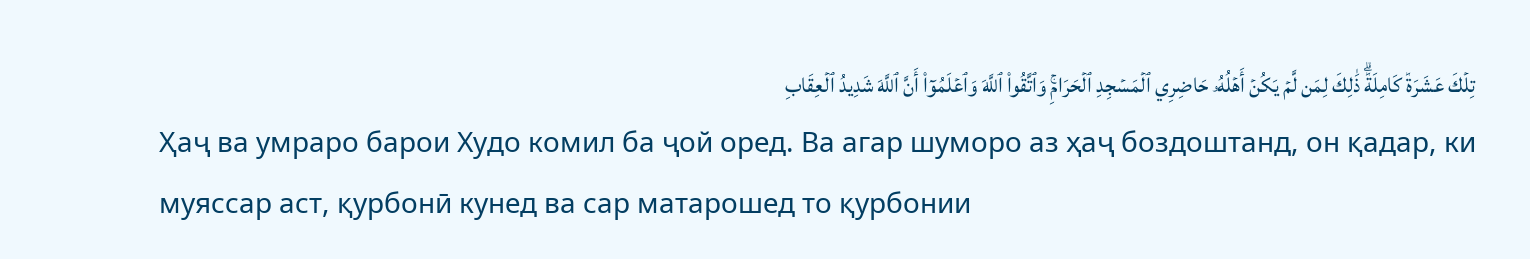تِلۡكَ عَشَرَةٞ كَامِلَةٞۗ ذَٰلِكَ لِمَن لَّمۡ يَكُنۡ أَهۡلُهُۥ حَاضِرِي ٱلۡمَسۡجِدِ ٱلۡحَرَامِۚ وَٱتَّقُواْ ٱللَّهَ وَٱعۡلَمُوٓاْ أَنَّ ٱللَّهَ شَدِيدُ ٱلۡعِقَابِ
Ҳаҷ ва умраро барои Худо комил ба ҷой оред. Ва агар шуморо аз ҳаҷ боздоштанд, он қадар, ки муяссар аст, қурбонӣ кунед ва сар матарошед то қурбонии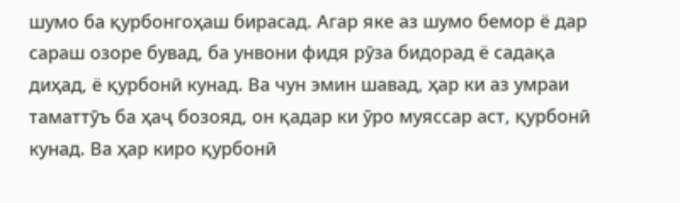шумо ба қурбонгоҳаш бирасад. Агар яке аз шумо бемор ё дар сараш озоре бувад, ба унвони фидя рӯза бидорад ё садақа диҳад, ё қурбонӣ кунад. Ва чун эмин шавад, ҳар ки аз умраи таматтӯъ ба ҳаҷ бозояд, он қадар ки ӯро муяссар аст, қурбонӣ кунад. Ва ҳар киро қурбонӣ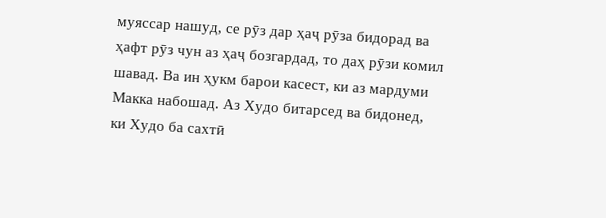муяссар нашуд, се рӯз дар ҳаҷ рӯза бидорад ва ҳафт рӯз чун аз ҳаҷ бозгардад, то даҳ рӯзи комил шавад. Ва ин ҳукм барои касест, ки аз мардуми Макка набошад. Аз Худо битарсед ва бидонед, ки Худо ба сахтӣ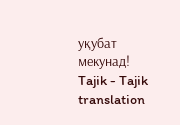уқубат мекунад!
Tajik - Tajik translation